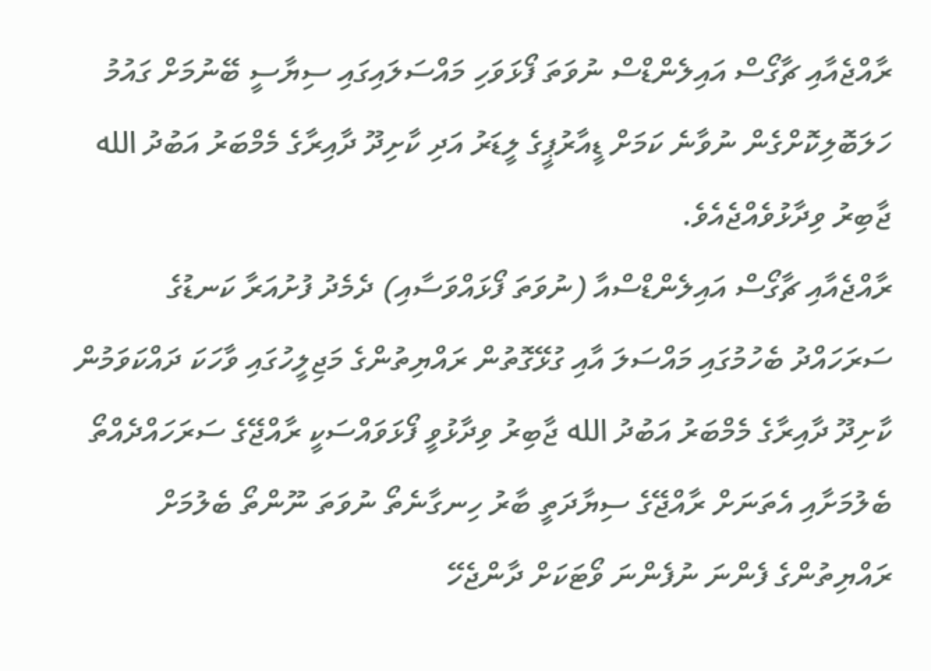ރާއްޖެއާއި ޗާގޯސް އައިލެންޑްސް ނުވަތަ ފޯޅަވަހި މައްސަލައިގައި ސިޔާސީ ބޭނުމަށް ގައުމު ހަލަބޮލިކޮށްގެން ނުވާނެ ކަމަށް ޑީއާރުޕީގެ ލީޑަރު އަދި ކާށިދޫ ދާއިރާގެ މެމްބަރު އަބުދު الله ޖާބިރު ވިދާޅުވެއްޖެއެވެ.
ރާއްޖެއާއި ޗާގޯސް އައިލެންޑްސްއާ (ނުވަތަ ފޯޅައްވަސާއި) ދެމެދު ފުށުއަރާ ކަނޑުގެ ސަރަހައްދު ބެހުމުގައި މައްސަލަ އާއި ގުޅޭގޮތުން ރައްޔިތުންގެ މަޖިލީހުގައި ވާހަކަ ދައްކަވަމުން ކާށިދޫ ދާއިރާގެ މެމްބަރު އަބުދު الله ޖާބިރު ވިދާޅުވީ ފޯޅަވައްސަކީ ރާއްޖޭގެ ސަރަހައްދެއްތޯ ބެލުމަށާއި އެތަނަށް ރާއްޖޭގެ ސިޔާދަތީ ބާރު ހިނގާނެތޯ ނުވަތަ ނޫންތޯ ބެލުމަށް ރައްޔިތުންގެ ފެންނަ ނުފެންނަ ވޯޓަކަށް ދާންޖެހޭ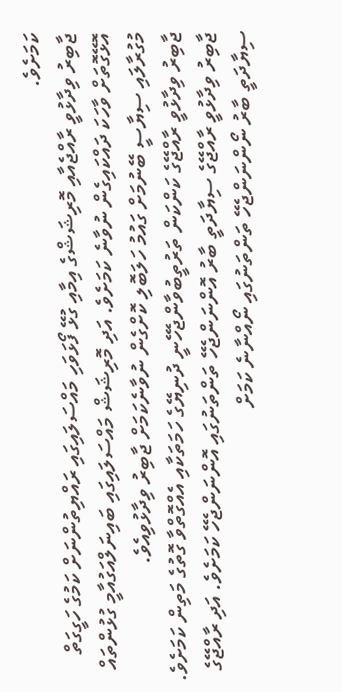ކަމަށެވެ.
ޖާބިރު ވިދާޅުވީ ރާއްޖެއާއި މޮރިޝަޝްގެ އިމާއި ގުޅޭ ފޯޅަވަހި މައްސަލައިގައި ރައްޔިތުންނަށް ކަމުގެ ހަގީގަތް އޮޅޭގޮތަށް ވާހަކަ ދައްކައިގެން ނުވާނެ ކަމަށެވެ. އަދި މޮރިޝަޝް މައްސަލައިގައި ބައިނަލްއަގުއާމީ ގުޅުންތައް މުގުރާލައި ސިޔާސީ ބޭނުމަށް ގައުމު ހަލަބޮލި ކޮށްގެން ނުވާނެކަމަށް ޖާބިރު ވިދާޅުވިއެވެ.
ޖާބިރު ވިދާޅުވީ ރާއްޖޭގެ ކަންކަން ތަރުތީބުވާންޖެހޭނީ ދުނިޔޭގެ ހަމަތަކާއި އެއްގޮތްވާ ގޮތުގެ މަތިން ކަމަށެވެ. ޖާބިރު ވިދާޅުވީ ރާއްޖޭގެ ސިޔާދަތީ ބާރު އޮންނަންޖެހޭ ތަންތަނުގައި އޮންނަންޖެހޭ ކަމަށެވެ. އަދި ރާއްޖޭގެ ސިޔާދަތީ ބާރު ނޯންނަންޖެހޭ ތަންތަނުގައި ނޯއްނާނެ ކަމަށް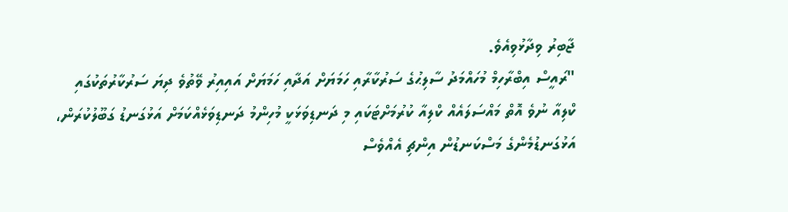ޖާބިރު ވިދާޅުވިއެވެ.
"ރައީސް އިބްރާހިމް މުހައްމަދު ސާލިޙުގެ ސަރުކާރާއި ހަމަޔަށް އަދާއި ހަމަޔަށް އައިއިރު ވޭތުވެ ދިޔަ ސަރުކާރުތަކުގައި ކްލިއާ ނުވެ އޮތް މައްސަލައެއް ކްލިއާ ކުރުމަށްޓަކައި މި ދަނޑިވަޅަކީ މުހިންމު ދަނޑިވަޅެއްކަމަށް އަޅުގަނޑު ގަބޫލުކުރަން، އަޅުގަނޑުމެންގެ މަސްކަނޑުން އިންޗި އެއްވެސް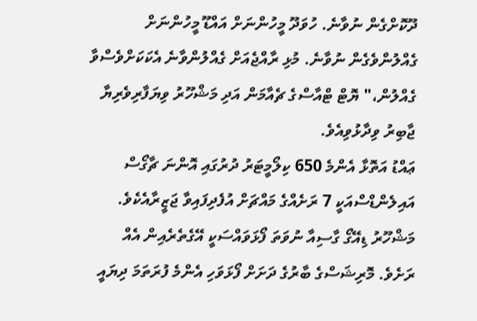ދޫކޮށްގެން ނުވާނެ. ހުވަދޫ މީހުންނަށް އައްޑޫ މީހުންނަށް ގެއްލުންވެގެން ނުވާނެ. މުޅި ރާއްޖެއަށް ގެއްލުންވާނެ އެކަކަށްވެސްވާ ގެއްލުން،" ޔޮޓް ޓްއާސްގެ ޗެއާމަން އަދި މަޝްހޫރު ވިޔަފާރިވެރިޔާ ޖާބިރު ވިދާޅުވިއެވެ.
ޢައްޑު އަތޮޅާ އެންމެ 650 ކިލޯމީޓަރު ދުރުގައި އޮންނަ ޗާގޯސް އައިލެންޑްސްއަކީ 7 ރަށެއްގެ މައްޗަށް އުފެދިފައިވާ ޖަޒީރާއެކެވެ. މަޝްހޫރު ޑިއޭގޯ ގާސިއާ ނުވަތަ ފޯޅަވައްސަކީ އޭގެތެރެއިން އެއް ރަށެވެ. މޮރިޝަސްގެ ބާރުގެ ދަށަށް ފޯޅަވަހި އެންމެ ފުރަތަމަ ދިޔައީ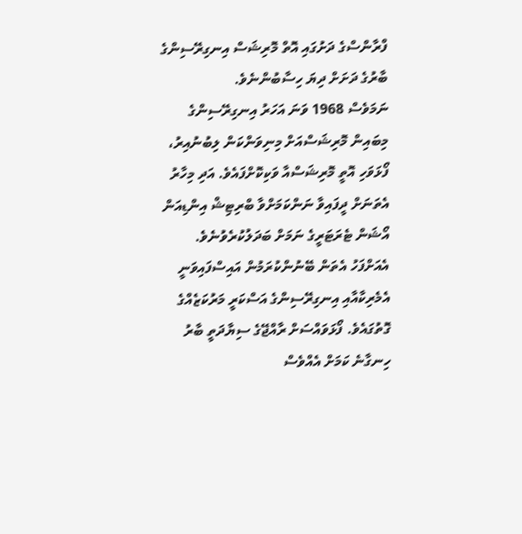ފްރާންސްގެ ދަށުގައި އޮތް މޮރިޝަސް އިނގިރޭސިންގެ ބާރުގެ ދަށަށް ދިޔަ ހިސާބުންނެވެ.
ނަމަވެސް 1968 ވަނަ އަހަރު އިނގިރޭސިންގެ މިބައިން މޮރިޝަސްއަށް މިނިވަންކަން ލިބުނުއިރު، ފޯޅަވަހި އޮތީ މޮރިޝަސްއާ ވަކިކޮށްފައެވެ. އަދި މިހާރު އެތަނަށް ދީފައިވާ ނަންކަމަށްވާ ބްރިޓިޝް އިންޑިއަން އޯޝަން ޓެރަޓަރީގެ ނަމަށް ބަދަލުކުރެވުނެވެ. އެއަށްފަހު އެތަން ބޭނުންކުރަމުން އައިސްފައިވަނީ އެމެރިކާއާއި އިނގިރޭސިންގެ އަސްކަރީ މަރުކަޒެއްގެ ގޮތުގައެވެ. ފޯޅަވައްސަށް ރާއްޖޭގެ ސިޔާދަތީ ބާރު ހިނގާނެ ކަމަށް އެއްވެސް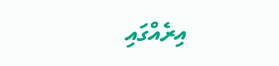އިރެއްގައި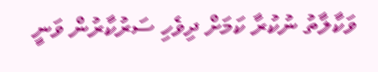ވަކާލާތު ނުކުރާ ކަމަށް ދިވެހި ސަރުކާރުން ވަނީ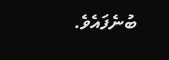ބުނެފައެވެ.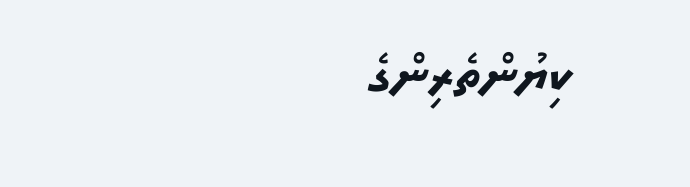ކިޔުންތެރިންގެ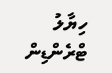ހިޔާލު
ޓްރެންޑިން